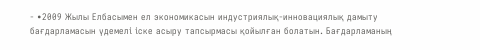- •2009 Жылы Елбасымен ел экономикасын индустриялық-инновациялық дамыту бағдарламасын үдемелі іске асыру тапсырмасы қойылған болатын. Бағдарламаның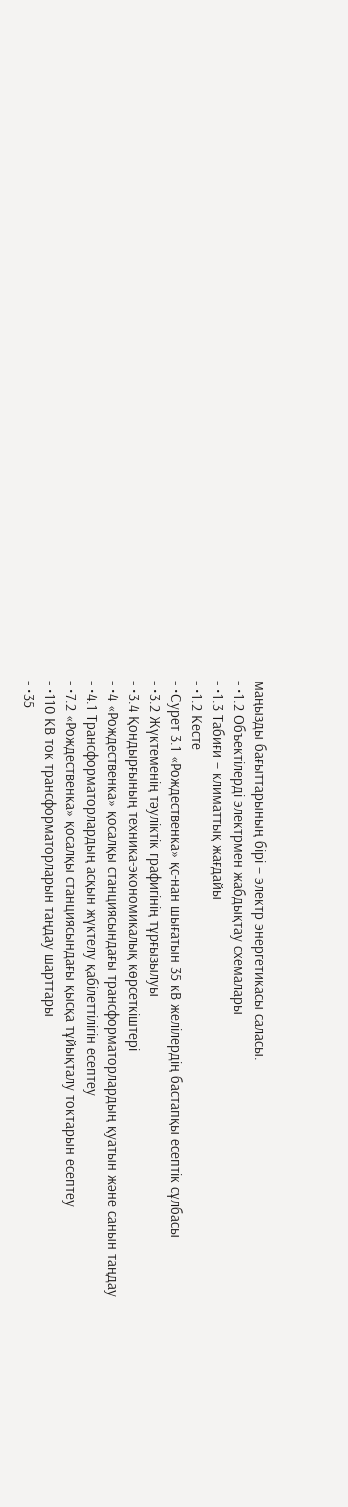маңызды бағыттарының бірі – электр энергетикасы саласы.
- •1.2 Объектілерді электрмен жабдықтау схемалары
- •1.3 Табиғи – климаттық жағдайы
- •1.2 Кесте
- •Сурет 3.1 «Рождественка» қс-нан шығатын 35 кВ желілердің бастапқы есептік сұлбасы
- •3.2 Жүктеменің тәуліктік графигінің тұрғызылуы
- •3.4 Қондырғының техника-экономикалық көрсеткіштері
- •4 «Рождественка» қосалқы станциясындағы трансформаторлардың қуатын және санын таңдау
- •4.1 Трансформаторлардың асқын жүктелу қабілеттілігін есептеу
- •7.2 «Рождественка» қосалқы станциясындағы қысқа тұйықталу токтарын есептеу
- •110 КВ ток трансформаторларын таңдау шарттары
- •35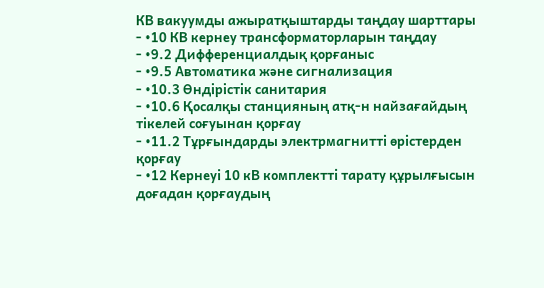КВ вакуумды ажыратқыштарды таңдау шарттары
- •10 КВ кернеу трансформаторларын таңдау
- •9.2 Дифференциалдық қорғаныс
- •9.5 Автоматика және сигнализация
- •10.3 Өндірістік санитария
- •10.6 Қосалқы станцияның атқ-н найзағайдың тікелей соғуынан қорғау
- •11.2 Тұрғындарды электрмагнитті өрістерден қорғау
- •12 Кернеуі 10 кВ комплектті тарату құрылғысын доғадан қорғаудың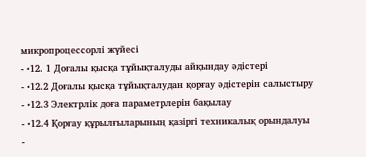микропроцессорлі жүйесі
- •12. 1 Доғалы қысқа тұйықталуды айқындау әдістері
- •12.2 Доғалы қысқа тұйықталудан қорғау әдістерін салыстыру
- •12.3 Электрлік доға параметрлерін бақылау
- •12.4 Қорғау құрылғыларының қазіргі техникалық орындалуы
-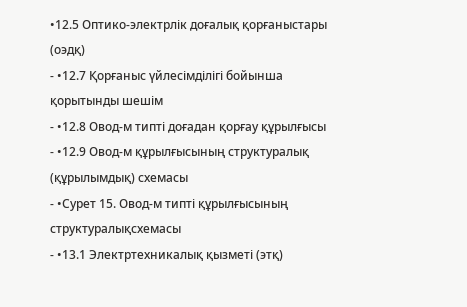•12.5 Оптико-электрлік доғалық қорғаныстары (оэдқ)
- •12.7 Қорғаныс үйлесімділігі бойынша қорытынды шешім
- •12.8 Овод-м типті доғадан қорғау құрылғысы
- •12.9 Овод-м құрылғысының структуралық (құрылымдық) схемасы
- •Сурет 15. Овод-м типті құрылғысының структуралықсхемасы
- •13.1 Электртехникалық қызметі (этқ)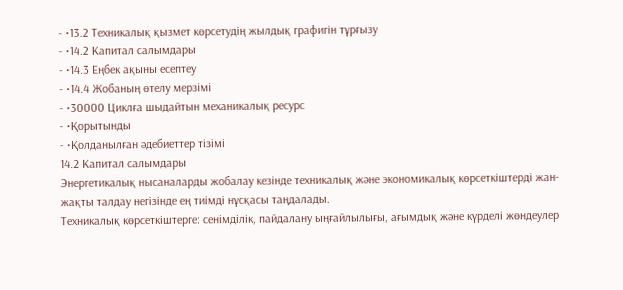- •13.2 Техникалық қызмет көрсетудің жылдық графигін тұрғызу
- •14.2 Капитал салымдары
- •14.3 Еңбек ақыны есептеу
- •14.4 Жобаның өтелу мерзімі
- •30000 Циклға шыдайтын механикалық ресурс
- •Қорытынды
- •Қолданылған әдебиеттер тізімі
14.2 Капитал салымдары
Энергетикалық нысаналарды жобалау кезінде техникалық және экономикалық көрсеткіштерді жан-жақты талдау негізінде ең тиімді нұсқасы таңдалады.
Техникалық көрсеткіштерге: сенімділік, пайдалану ыңғайлылығы, ағымдық және күрделі жөндеулер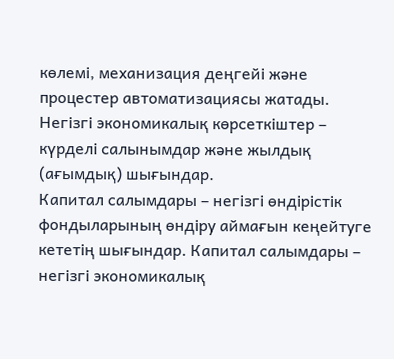көлемі, механизация деңгейі және процестер автоматизациясы жатады.
Негізгі экономикалық көрсеткіштер – күрделі салынымдар және жылдық (ағымдық) шығындар.
Капитал салымдары – негізгі өндірістік фондыларының өндіру аймағын кеңейтуге кететің шығындар. Капитал салымдары – негізгі экономикалық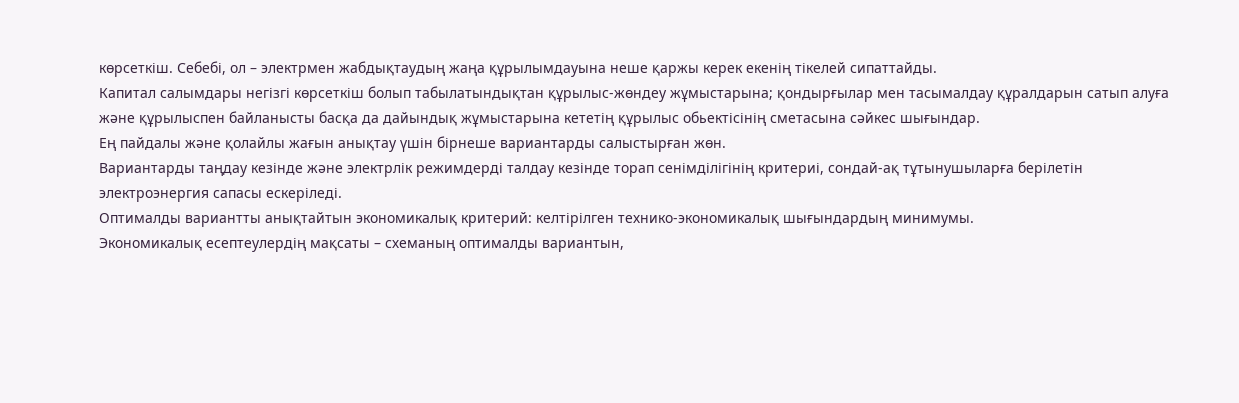көрсеткіш. Себебі, ол – электрмен жабдықтаудың жаңа құрылымдауына неше қаржы керек екенің тікелей сипаттайды.
Капитал салымдары негізгі көрсеткіш болып табылатындықтан құрылыс-жөндеу жұмыстарына; қондырғылар мен тасымалдау құралдарын сатып алуға және құрылыспен байланысты басқа да дайындық жұмыстарына кететің құрылыс обьектісінің сметасына сәйкес шығындар.
Ең пайдалы және қолайлы жағын анықтау үшін бірнеше вариантарды салыстырған жөн.
Вариантарды таңдау кезінде және электрлік режимдерді талдау кезінде торап сенімділігінің критериі, сондай-ақ тұтынушыларға берілетін электроэнергия сапасы ескеріледі.
Оптималды вариантты анықтайтын экономикалық критерий: келтірілген технико-экономикалық шығындардың минимумы.
Экономикалық есептеулердің мақсаты – схеманың оптималды вариантын,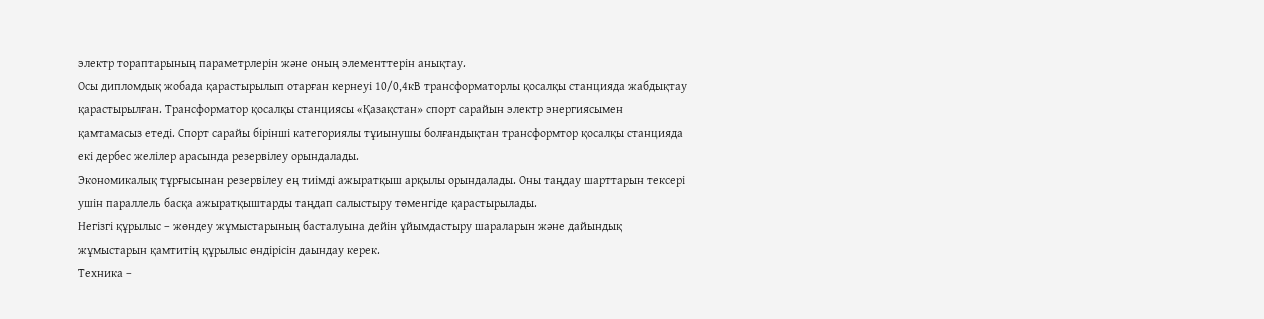электр тораптарының параметрлерін және оның элементтерін анықтау.
Осы дипломдық жобада қарастырылып отарған кернеуі 10/0,4кВ трансформаторлы қосалқы станцияда жабдықтау қарастырылған. Трансформатор қосалқы станциясы «Қазақстан» спорт сарайын электр энергиясымен қамтамасыз етеді. Спорт сарайы бірінші категориялы тұиынушы болғандықтан трансформтор қосалқы станцияда екі дербес желілер арасында резервілеу орындалады.
Экономикалық тұрғысынан резервілеу ең тиімді ажыратқыш арқылы орындалады. Оны таңдау шарттарын тексері ушін параллель басқа ажыратқыштарды таңдап салыстыру төменгіде қарастырылады.
Негізгі құрылыс – жөндеу жұмыстарының басталуына дейін ұйымдастыру шараларын және дайындық жұмыстарын қамтитің құрылыс өндірісін даындау керек.
Техника –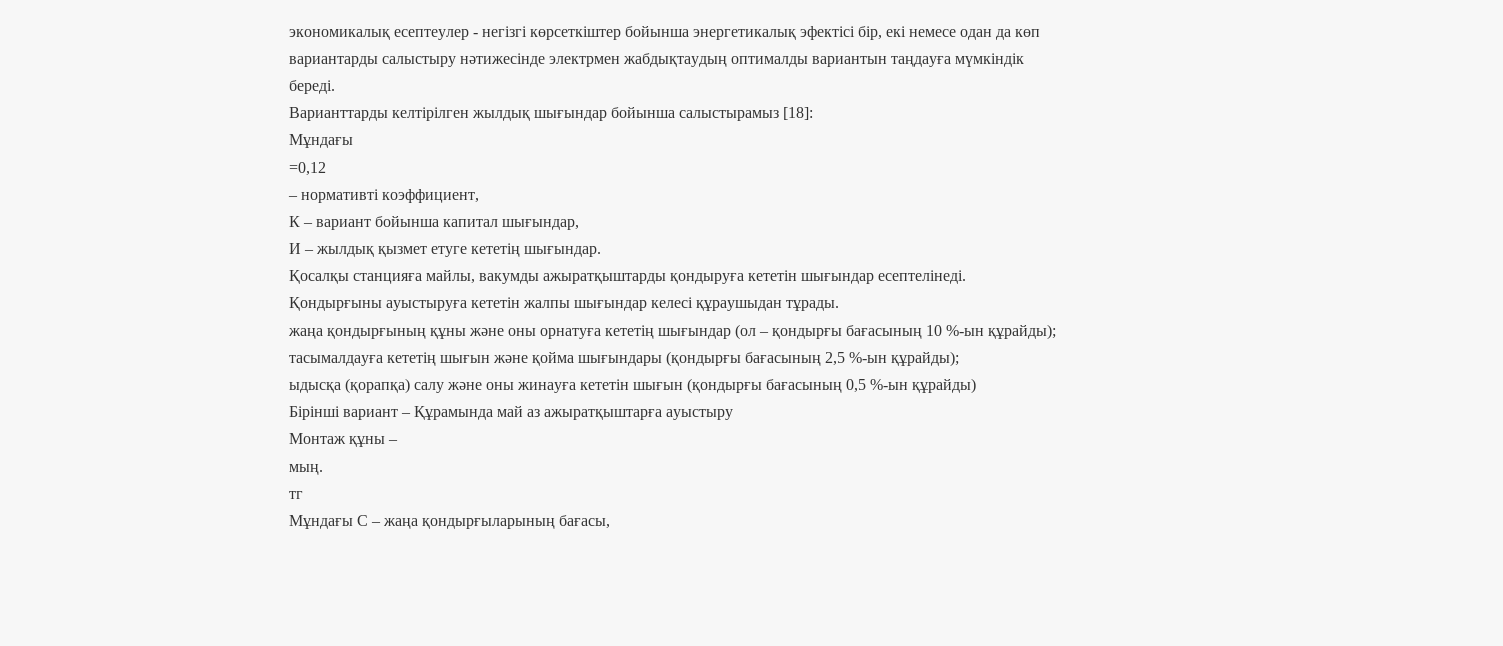экономикалық есептеулер - негізгі көрсеткіштер бойынша энергетикалық эфектісі бір, екі немесе одан да көп вариантарды салыстыру нәтижесінде электрмен жабдықтаудың оптималды вариантын таңдауға мүмкіндік береді.
Варианттарды келтірілген жылдық шығындар бойынша салыстырамыз [18]:
Мұндағы
=0,12
– нормативті коэффициент,
К – вариант бойынша капитал шығындар,
И – жылдық қызмет етуге кететің шығындар.
Қосалқы станцияға майлы, вакумды ажыратқыштарды қондыруға кететін шығындар есептелінеді.
Қондырғыны ауыстыруға кететін жалпы шығындар келесі құраушыдан тұрады.
жаңа қондырғының құны және оны орнатуға кететің шығындар (ол – қондырғы бағасының 10 %-ын құрайды);
тасымалдауға кететің шығын және қойма шығындары (қондырғы бағасының 2,5 %-ын құрайды);
ыдысқа (қорапқа) салу және оны жинауға кететін шығын (қондырғы бағасының 0,5 %-ын құрайды)
Бірінші вариант – Құрамында май аз ажыратқыштарға ауыстыру
Монтаж құны –
мың.
тг
Мұндағы С – жаңа қондырғыларының бағасы,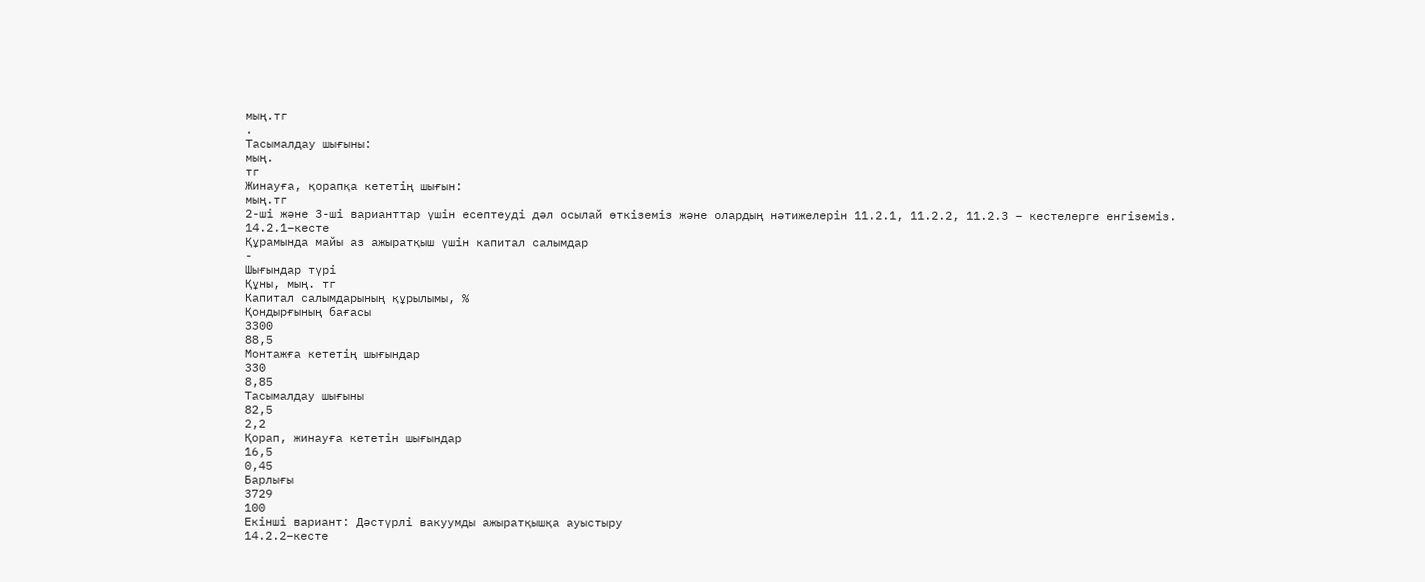мың.тг
.
Тасымалдау шығыны:
мың.
тг
Жинауға, қорапқа кететің шығын:
мың.тг
2-ші және 3-ші варианттар үшін есептеуді дәл осылай өткіземіз және олардың нәтижелерін 11.2.1, 11.2.2, 11.2.3 – кестелерге енгіземіз.
14.2.1–кесте
Құрамында майы аз ажыратқыш үшін капитал салымдар
-
Шығындар түрі
Құны, мың. тг
Капитал салымдарының құрылымы, %
Қондырғының бағасы
3300
88,5
Монтажға кететің шығындар
330
8,85
Тасымалдау шығыны
82,5
2,2
Қорап, жинауға кететін шығындар
16,5
0,45
Барлығы
3729
100
Екінші вариант: Дәстүрлі вакуумды ажыратқышқа ауыстыру
14.2.2–кесте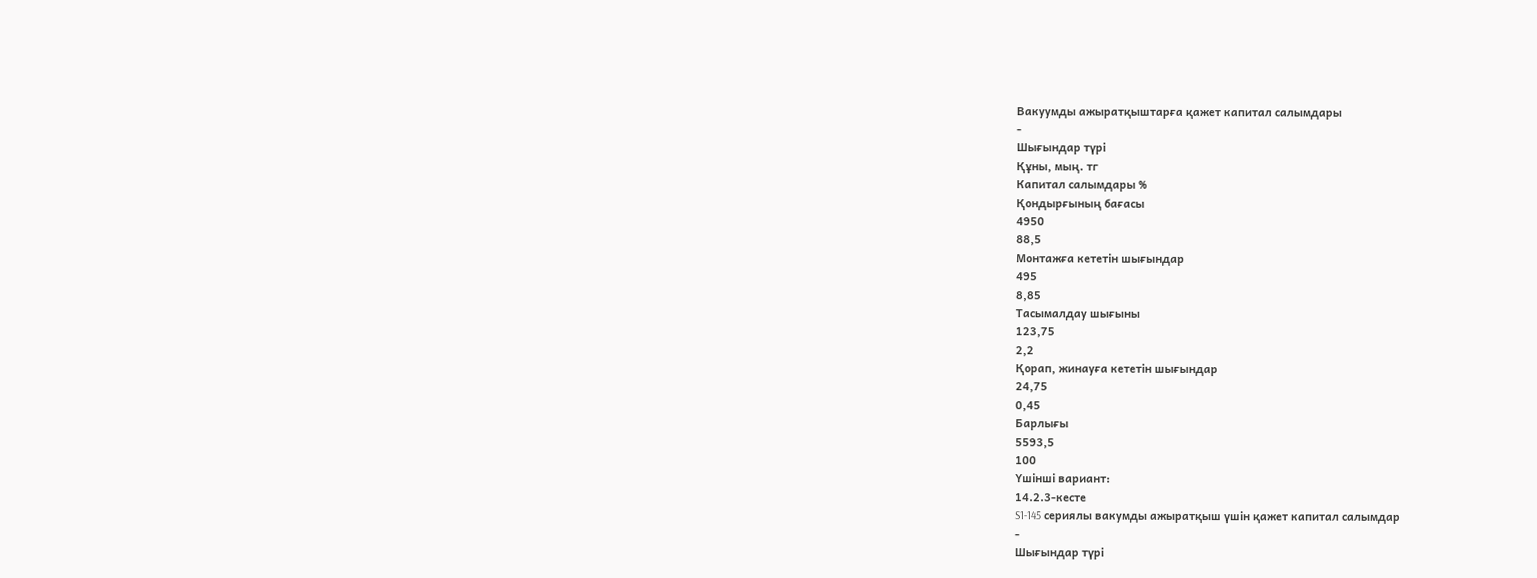Вакуумды ажыратқыштарға қажет капитал салымдары
-
Шығындар түрі
Құны, мың. тг
Капитал салымдары %
Қондырғының бағасы
4950
88,5
Монтажға кететін шығындар
495
8,85
Тасымалдау шығыны
123,75
2,2
Қорап, жинауға кететін шығындар
24,75
0,45
Барлығы
5593,5
100
Үшінші вариант:
14.2.3-кесте
S1-145 сериялы вакумды ажыратқыш үшін қажет капитал салымдар
-
Шығындар түрі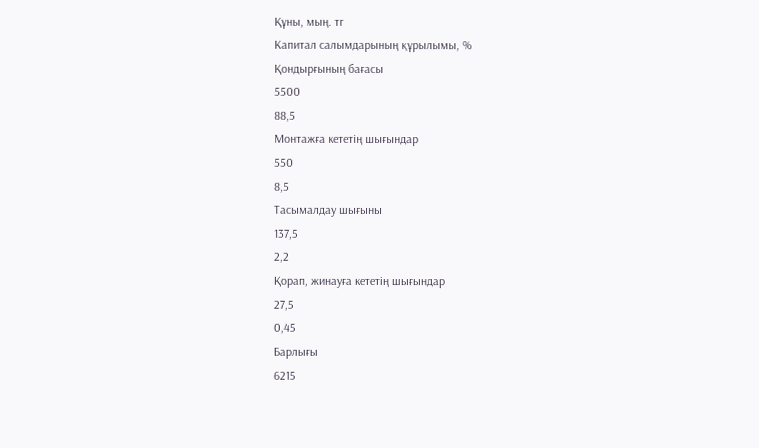Құны, мың. тг
Капитал салымдарының құрылымы, %
Қондырғының бағасы
5500
88,5
Монтажға кететің шығындар
550
8,5
Тасымалдау шығыны
137,5
2,2
Қорап, жинауға кететің шығындар
27,5
0,45
Барлығы
6215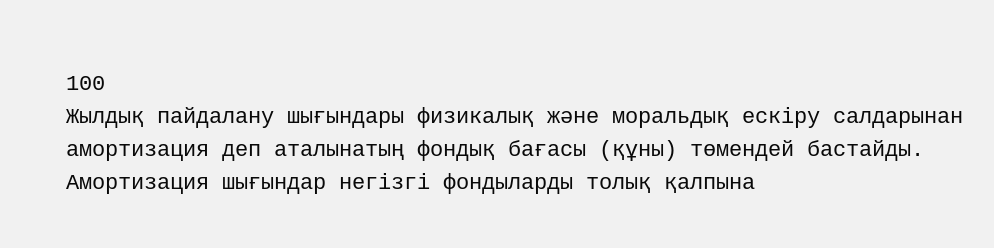100
Жылдық пайдалану шығындары физикалық және моральдық ескіру салдарынан амортизация деп аталынатың фондық бағасы (құны) төмендей бастайды.
Амортизация шығындар негізгі фондыларды толық қалпына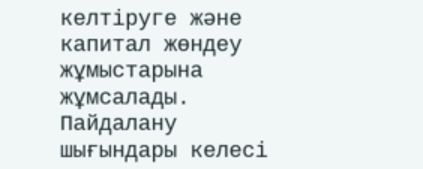келтіруге және капитал жөндеу жұмыстарына жұмсалады. Пайдалану шығындары келесі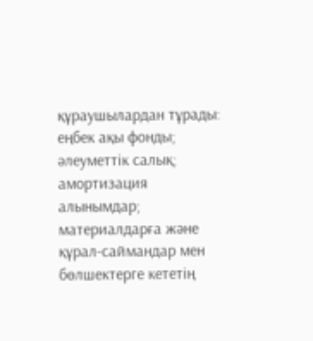құраушылардан тұрады:
еңбек ақы фонды;
әлеуметтік салық;
амортизация алынымдар;
материалдарға және құрал-саймандар мен бөлшектерге кететің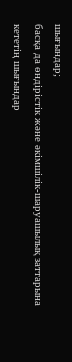шығындар;
басқа да өндірістік және әкімшілік-шаруашылық заттарына кететің шығындар